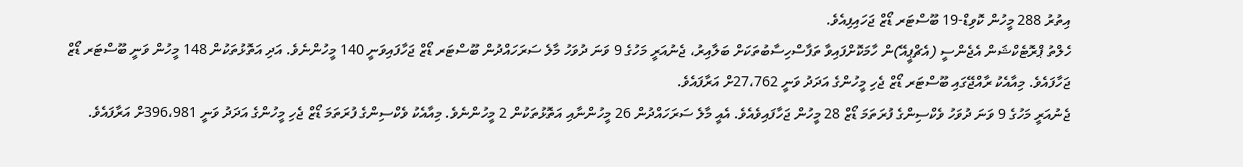އިތުރު 288 މީހުން ކޮވިޑް-19 ބޫސްޓަރ ޑޯޒް ޖަހައިފިއެވެ.
ހެލްތު ޕްރޮޓެކްޝަން އެޖެންސީ (އެޗްޕީއޭ)ން ހާމަކޮށްފައިވާ ތަފާސްހިސާބުތަކަށް ބަލާއިރު، ޖެނުއަރީ މަހުގެ 9 ވަނަ ދުވަހު މާލެ ސަރަހައްދުން ބޫސްޓަރ ޑޯޒް ޖަހާފައިވަނީ 140 މީހުންނެވެ. އަދި އަތޮޅުތަކުން 148 މީހުން ވަނީ ބޫސްޓަރ ޑޯޒް ޖަހާފައެވެ. މިއާއެކު ރާއްޖޭގައި ބޫސްޓަރ ޑޯޒް ޖެހި މީހުންގެ އަދަދު ވަނީ 27،762ށް އަރާފައެވެ.
ޖެނުއަރީ މަހުގެ 9 ވަނަ ދުވަހު ވެކްސިންގެ ފުރަތަމަ ޑޯޒް 28 މީހުން ޖަހާފައިވެއެވެ. އެއީ މާލެ ސަރަހައްދުން 26 މީހުންނާއި އަތޮޅުތަކުން 2 މީހުންނެވެ. މިއާއެކު ވެކްސިންގެ ފުރަތަމަ ޑޯޒް ޖެހި މީހުންގެ އަދަދު ވަނީ 396،981ށް އަރާފައެވެ.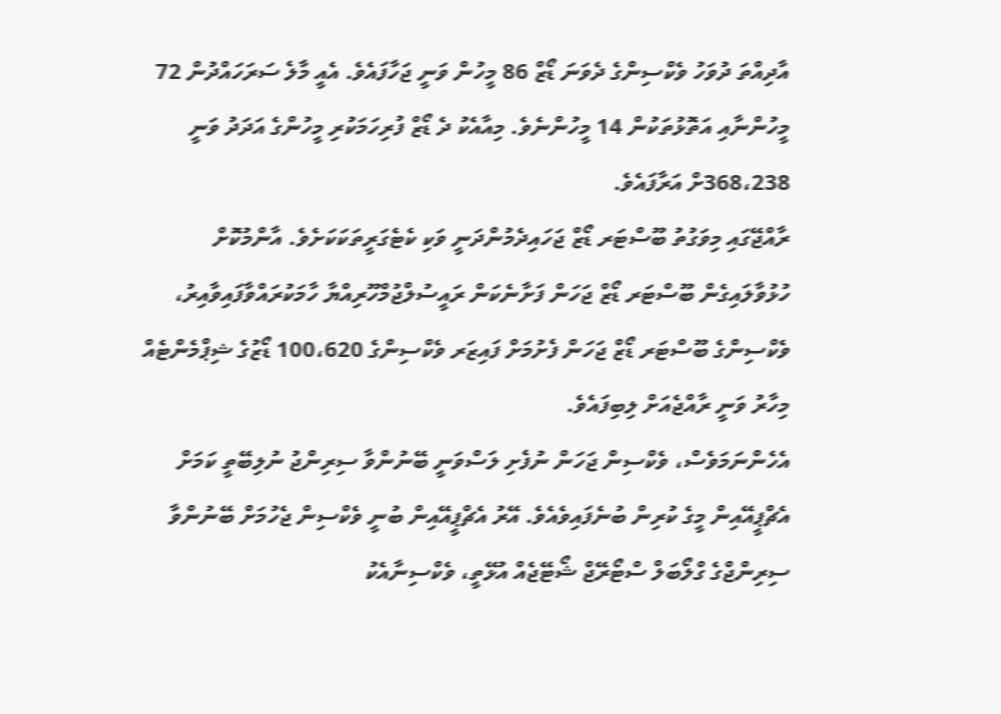އާދިއްތަ ދުވަހު ވެކްސިންގެ ދެވަނަ ޑޯޒް 86 މީހުން ވަނީ ޖަހާފައެވެ. އެއީ މާލެ ސަރަހައްދުން 72 މީހުންނާއި އަތޮޅުތަކުން 14 މީހުންނެވެ. މިއާއެކު ދެ ޑޯޒް ފުރިހަމަކުރި މީހުންގެ އަދަދު ވަނީ 368،238ށް އަރާފައެވެ.
ރާއްޖޭގައި މިވަގުތު ބޫސްޓަރ ޑޯޒް ޖަހައިދެމުންދަނީ ވަކި ކެޓެގަރީތަކަކަށެވެ. އާންމުކޮށް ހުޅުވާލައިގެން ބޫސްޓަރ ޑޯޒް ޖަހަން ފަށާނެކަން ރައީސުލްޖުމްހޫރިއްޔާ ހާމަކުރައްވާފައިވާއިރު، ވެކްސިންގެ ބޫސްޓަރ ޑޯޒް ޖަހަން ފެށުމަށް ފައިޒަރ ވެކްސިންގެ 100،620 ޑޯޒުގެ ޝިޕްމެންޓެއް މިހާރު ވަނީ ރާއްޖެއަށް ލިބިފައެވެ.
އެހެންނަމަވެސް، ވެކްސިން ޖަހަން ނުފެށި ލަސްވަނީ ބޭނުންވާ ސިރިންޖު ނުލިބޭތީ ކަމަށް އެޗްޕީއޭއިން މީގެ ކުރިން ބުނެފައިވެއެވެ. އޭރު އެޗްޕީއޭއިން ބުނީ ވެކްސިން ޖެހުމަށް ބޭނުންވާ ސިރިންޖްގެ ގްލޯބަލް ސްޓޯރޭޖް ޝޯޓޭޖެއް އުޅޭތީ، ވެކްސިނާއެކު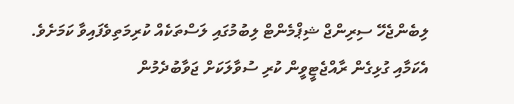ލިބެންޖެހޭ ސިރިންޖް ޝިޕްމެންޓް ލިބުމުގައި ލަސްތަކެއް ކުރިމަތިވެފައިވާ ކަމަށެވެ. އެކަމާއި ގުޅިގެން ރާއްޖެޓީވީން ކުރި ސުވާލަކަށް ޖަވާބުދެމުން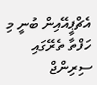އެޗްޕީއޭއިން ބުނީ މި ހަފްތާ ތެރޭގައި ސިރިންޖް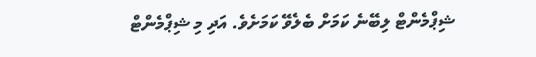ޝިޕްމެންޓް ލިބޭނެ ކަމަށް ބެލެވޭ ކަމަށެވެ. އަދި މި ޝިޕްމެންޓް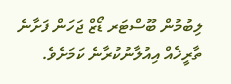ލިބުމުން ބޫސްޓަރ ޑޯޒް ޖަހަން ފަށާނެ ތާރީޚެއް އިއުލާނުކުރާނެ ކަމަށެވެ.